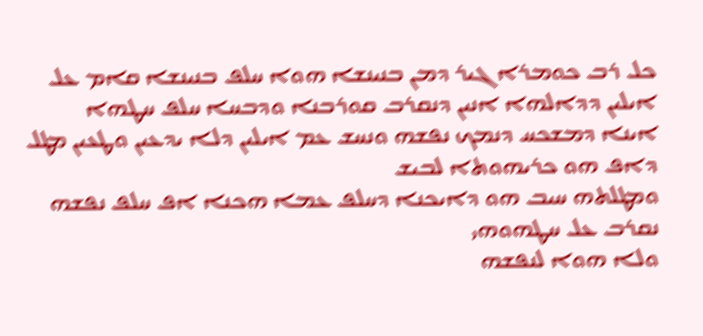ܟܠ ܪܒ ܟܘܡܪܐ ܓܝܪ ܕܡܢ ܒܢܝܢܫܐ ܗܘܐ ܚܠܦ ܒܢܝܢܫܐ ܩܐܡ ܥܠ ܐܝܠܝܢ ܕܕܐܠܗܐ ܐܢܝܢ ܕܢܩܪܒ ܩܘܪܒܢܐ ܘܕܒܚܐ ܚܠܦ ܚܛܗܐ
ܐܝܢܐ ܕܡܫܟܚ ܕܢܡܟ ܢܦܫܗ ܘܢܚܫ ܥܡ ܐܝܠܝܢ ܕܠܐ ܝܕܥܝܢ ܘܛܥܝܢ ܡܛܠ ܕܐܦ ܗܘ ܟܪܝܗܘܬܐ ܠܒܝܫ
ܘܡܛܠܬܗ ܚܝܒ ܗܘ ܕܐܝܟܢܐ ܕܚܠܦ ܥܡܐ ܗܟܢܐ ܐܦ ܚܠܦ ܢܦܫܗ ܢܩܪܒ ܥܠ ܚܛܗܘܗܝ
ܘܠܐ ܗܘܐ ܠܢܦܫܗ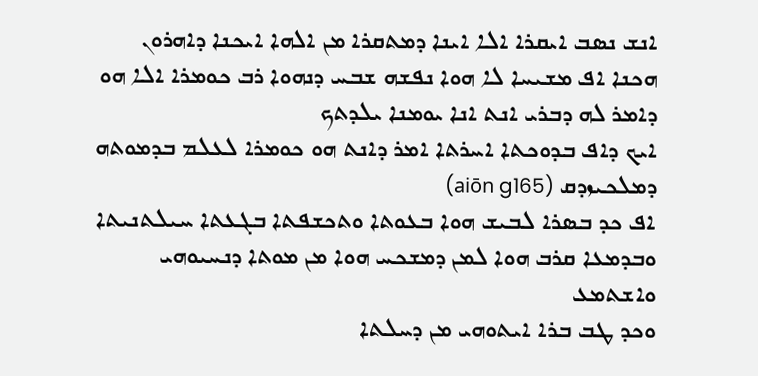ܐܢܫ ܢܤܒ ܐܝܩܪܐ ܐܠܐ ܐܝܢܐ ܕܡܬܩܪܐ ܡܢ ܐܠܗܐ ܐܝܟܢܐ ܕܐܗܪܘܢ
ܗܟܢܐ ܐܦ ܡܫܝܚܐ ܠܐ ܗܘܐ ܢܦܫܗ ܫܒܚ ܕܢܗܘܐ ܪܒ ܟܘܡܪܐ ܐܠܐ ܗܘ ܕܐܡܪ ܠܗ ܕܒܪܝ ܐܢܬ ܐܢܐ ܝܘܡܢܐ ܝܠܕܬܟ
ܐܝܟ ܕܐܦ ܒܕܘܟܬܐ ܐܚܪܬܐ ܐܡܪ ܕܐܢܬ ܗܘ ܟܘܡܪܐ ܠܥܠܡ ܒܕܡܘܬܗ ܕܡܠܟܝܙܕܩ (aiōn g165)
ܐܦ ܟܕ ܒܤܪܐ ܠܒܝܫ ܗܘܐ ܒܥܘܬܐ ܘܬܟܫܦܬܐ ܒܓܥܬܐ ܚܝܠܬܢܝܬܐ ܘܒܕܡܥܐ ܩܪܒ ܗܘܐ ܠܡܢ ܕܡܫܟܚ ܗܘܐ ܡܢ ܡܘܬܐ ܕܢܚܝܘܗܝ ܘܐܫܬܡܥ
ܘܟܕ ܛܒ ܒܪܐ ܐܝܬܘܗܝ ܡܢ ܕܚܠܬܐ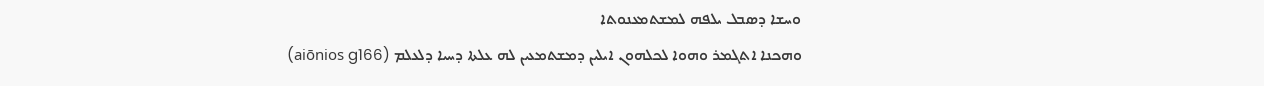ܘܚܫܐ ܕܤܒܠ ܝܠܦܗ ܠܡܫܬܡܥܢܘܬܐ
ܘܗܟܢܐ ܐܬܓܡܪ ܘܗܘܐ ܠܟܠܗܘܢ ܐܝܠܝܢ ܕܡܫܬܡܥܝܢ ܠܗ ܥܠܬܐ ܕܚܝܐ ܕܠܥܠܡ (aiōnios g166)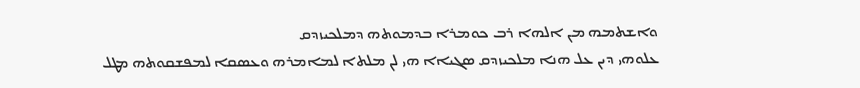ܘܐܫܬܡܗ ܡܢ ܐܠܗܐ ܪܒ ܟܘܡܪܐ ܒܕܡܘܬܗ ܕܡܠܟܝܙܕܩ
ܥܠܘܗܝ ܕܝܢ ܥܠ ܗܢܐ ܡܠܟܝܙܕܩ ܤܓܝܐܐ ܗܝ ܠܢ ܡܠܬܐ ܠܡܐܡܪܗ ܘܥܤܩܐ ܠܡܦܫܩܘܬܗ ܡܛܠ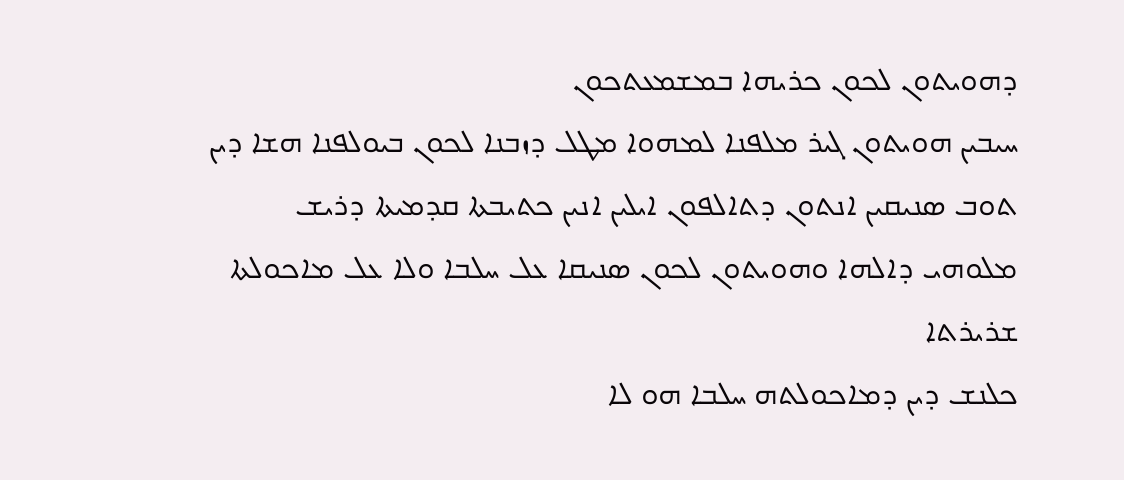ܕܗܘܝܬܘܢ ܠܟܘܢ ܟܪܝܗܐ ܒܡܫܡܥܬܟܘܢ
ܚܝܒܝܢ ܗܘܝܬܘܢ ܓܝܪ ܡܠܦܢܐ ܠܡܗܘܐ ܡܛܠ ܕܙܒܢܐ ܠܟܘܢ ܒܝܘܠܦܢܐ ܗܫܐ ܕܝܢ ܬܘܒ ܤܢܝܩܝܢ ܐܢܬܘܢ ܕܬܐܠܦܘܢ ܐܝܠܝܢ ܐܢܝܢ ܟܬܝܒܬܐ ܩܕܡܝܬܐ ܕܪܝܫ ܡܠܘܗܝ ܕܐܠܗܐ ܘܗܘܝܬܘܢ ܠܟܘܢ ܤܢܝܩܐ ܥܠ ܚܠܒܐ ܘܠܐ ܥܠ ܡܐܟܘܠܬܐ ܫܪܝܪܬܐ
ܟܠܢܫ ܕܝܢ ܕܡܐܟܘܠܬܗ ܚܠܒܐ ܗܘ ܠܐ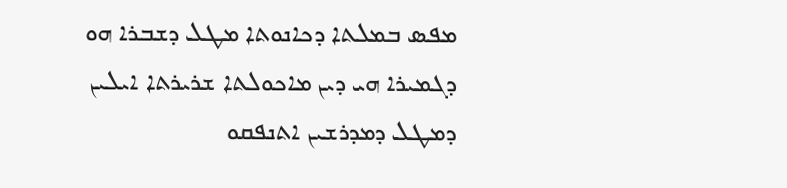ܡܦܤ ܒܡܠܬܐ ܕܟܐܢܘܬܐ ܡܛܠ ܕܫܒܪܐ ܗܘ
ܕܓܡܝܪܐ ܗܝ ܕܝܢ ܡܐܟܘܠܬܐ ܫܪܝܪܬܐ ܐܝܠܝܢ ܕܡܛܠ ܕܡܕܪܫܝܢ ܐܬܢܦܩܘ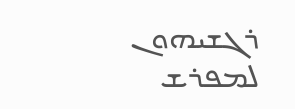ܪܓܫܝܗܘܢ ܠܡܦܪܫ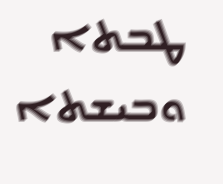ܛܒܬܐ ܘܒܝܫܬܐ